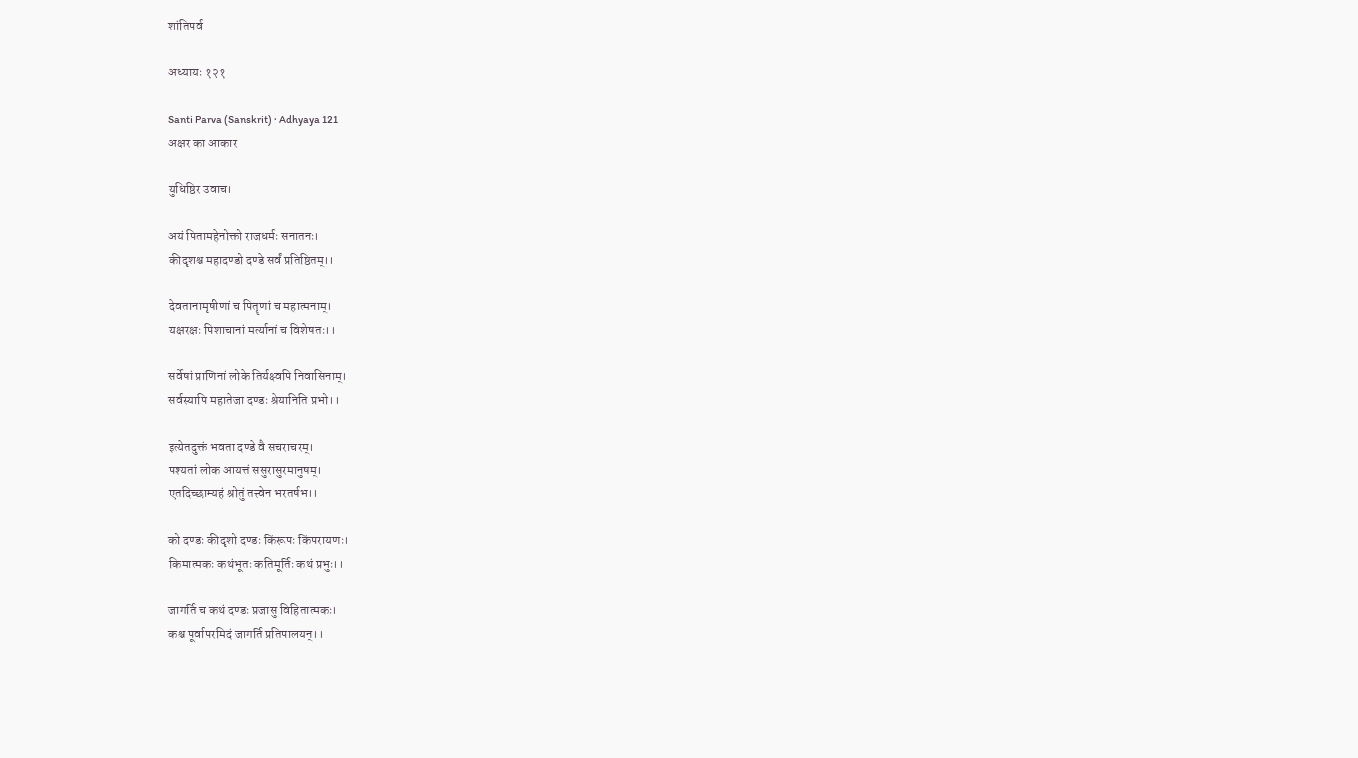शांतिपर्व

अध्यायः १२१

Santi Parva (Sanskrit) · Adhyaya 121
अक्षर का आकार

युधिष्ठिर उवाच।

अयं पितामहेनोक्तो राजधर्मः सनातनः।
कीदृशश्च महादण्डो दण्डे सर्वं प्रतिष्ठितम्।।

देवतानामृषीणां च पितॄणां च महात्मनाम्।
यक्षरक्षः पिशाचानां मर्त्यानां च विशेषतः।।

सर्वेषां प्राणिनां लोके तिर्यक्ष्वपि निवासिनाम्।
सर्वस्यापि महातेजा दण्डः श्रेयानिति प्रभो।।

इत्येतदुक्तं भवता दण्डे वै सचराचरम्।
पश्यतां लोक आयत्तं ससुरासुरमानुषम्।
एतदिच्छाम्यहं श्रोतुं तत्त्वेन भरतर्षभ।।

को दण्डः कीदृशो दण्डः किंरूपः किंपरायणः।
किमात्मकः कथंभूतः कतिमूर्तिः कथं प्रभुः।।

जागर्ति च कथं दण्डः प्रजासु विहितात्मकः।
कश्च पूर्वापरमिदं जागर्ति प्रतिपालयन्।।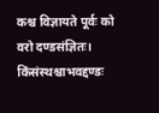कश्च विज्ञायते पूर्वः को वरो दण्डसंज्ञितः।
किंसंस्थश्चाभवद्दण्डः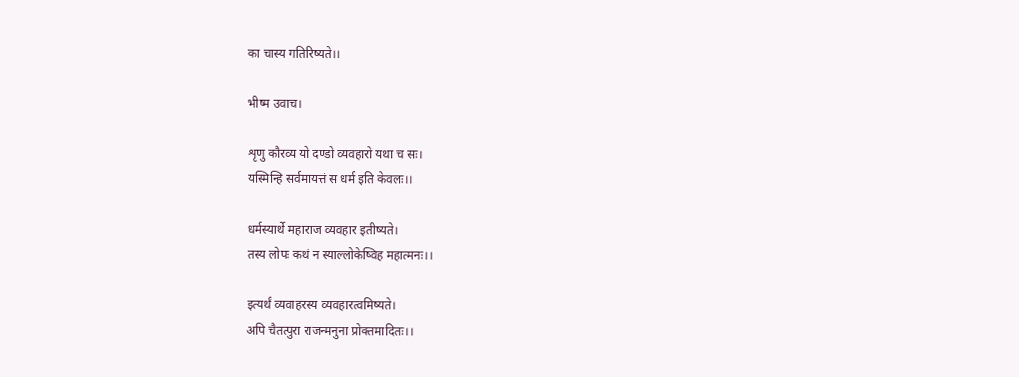का चास्य गतिरिष्यते।।

भीष्म उवाच।

शृणु कौरव्य यो दण्डो व्यवहारो यथा च सः।
यस्मिन्हि सर्वमायत्तं स धर्म इति केवलः।।

धर्मस्यार्थे महाराज व्यवहार इतीष्यते।
तस्य लोपः कथं न स्याल्लोकेष्विह महात्मनः।।

इत्यर्थं व्यवाहरस्य व्यवहारत्वमिष्यते।
अपि चैतत्पुरा राजन्मनुना प्रोक्तमादितः।।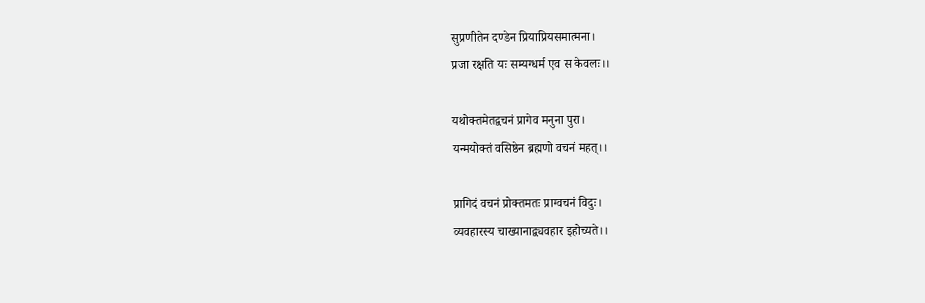सुप्रणीतेन दण्डेन प्रियाप्रियसमात्मना।
प्रजा रक्षति यः सम्यग्धर्म एव स केवलः।।

यथोक्तमेतद्वचनं प्रागेव मनुना पुरा।
यन्मयोक्तं वसिष्ठेन ब्रह्मणो वचनं महत्।।

प्रागिदं वचनं प्रोक्तमतः प्राग्वचनं विदुः।
व्यवहारस्य चाख्यानाद्व्यवहार इहोच्यते।।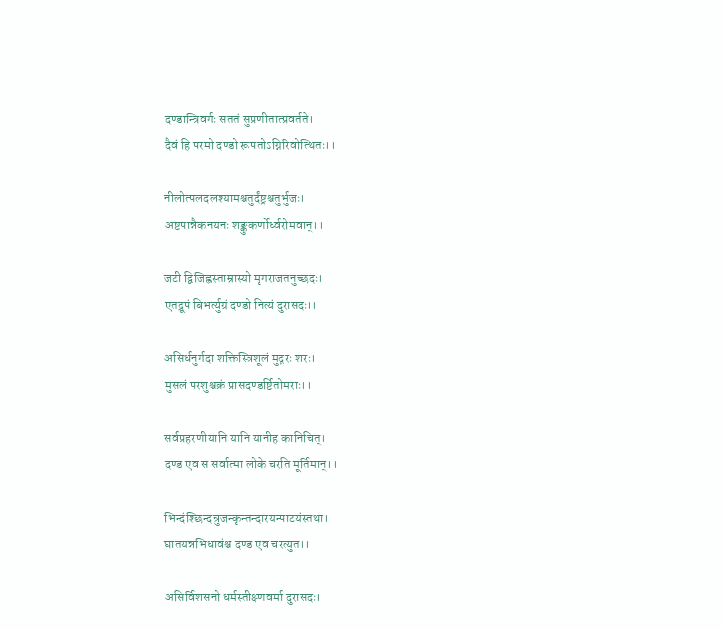दण्डान्त्रिवर्गः सततं सुप्रणीतात्प्रवर्तते।
दैवं हि परमो दण्डो रूपतोऽग्निरिवोत्थितः।।

नीलोत्पलदलश्यामश्चतुर्दंष्ट्रश्चतुर्भुजः।
अष्टपान्नैकनयनः शङ्कुकर्णोर्ध्वरोमवान्।।

जटी द्विजिह्वस्ताम्रास्यो मृगराजतनुच्छदः।
एतद्रूपं बिभर्त्युग्रं दण्डो नित्यं दुरासदः।।

असिर्धनुर्गदा शक्तिस्त्रिशूलं मुद्गरः शरः।
मुसलं परशुश्चक्रं प्रासदण्डर्ष्टितोमराः।।

सर्वप्रहरणीयानि यानि यानीह कानिचित्।
दण्ड एव स सर्वात्मा लोके चरति मूर्तिमान्।।

भिन्दंश्छिन्दन्रुजन्कृन्तन्दारयन्पाटयंस्तथा।
घातयन्नभिधावंश्च दण्ड एव चरत्युत।।

असिर्विशसनो धर्मस्तीक्ष्णवर्मा दुरासदः।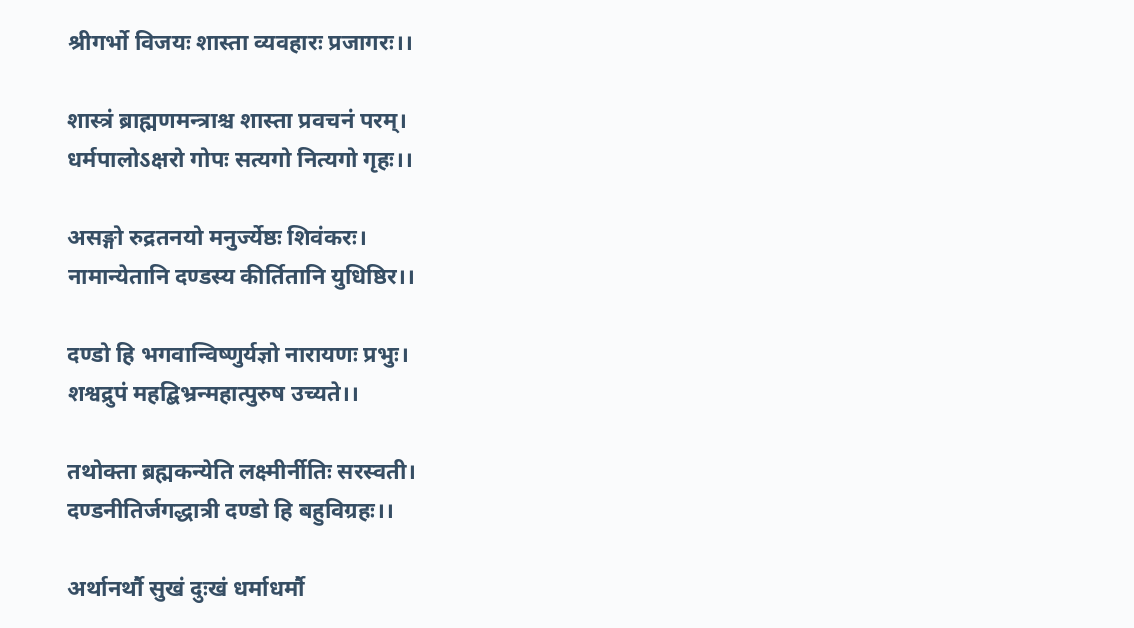श्रीगर्भो विजयः शास्ता व्यवहारः प्रजागरः।।

शास्त्रं ब्राह्मणमन्त्राश्च शास्ता प्रवचनं परम्।
धर्मपालोऽक्षरो गोपः सत्यगो नित्यगो गृहः।।

असङ्गो रुद्रतनयो मनुर्ज्येष्ठः शिवंकरः।
नामान्येतानि दण्डस्य कीर्तितानि युधिष्ठिर।।

दण्डो हि भगवान्विष्णुर्यज्ञो नारायणः प्रभुः।
शश्वद्रुपं महद्बिभ्रन्महात्पुरुष उच्यते।।

तथोक्ता ब्रह्मकन्येति लक्ष्मीर्नीतिः सरस्वती।
दण्डनीतिर्जगद्धात्री दण्डो हि बहुविग्रहः।।

अर्थानर्थौ सुखं दुःखं धर्माधर्मौ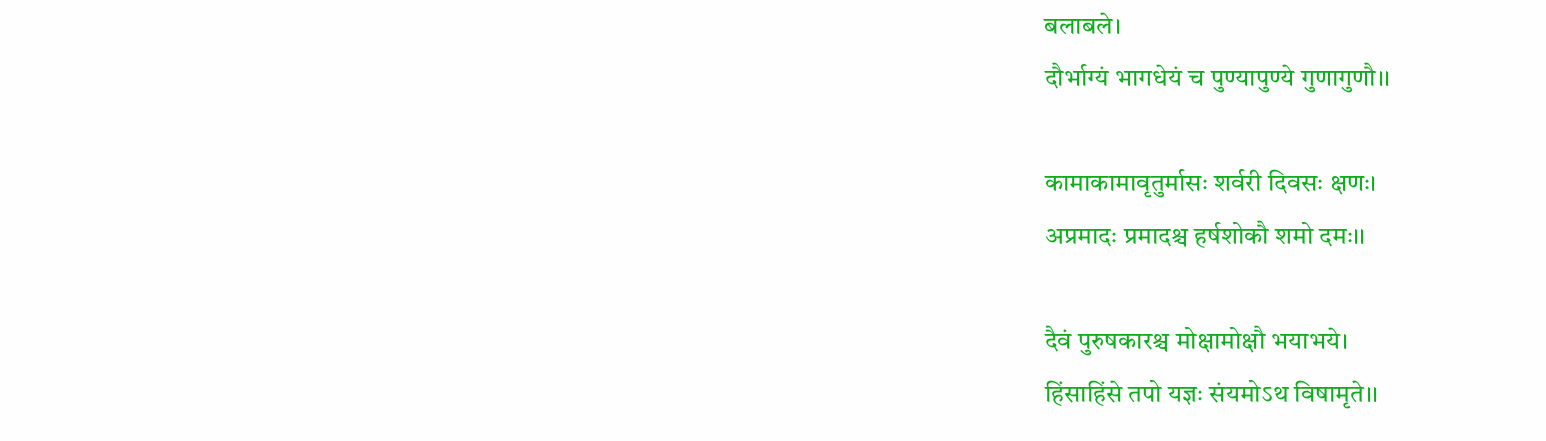बलाबले।
दौर्भाग्यं भागधेयं च पुण्यापुण्ये गुणागुणौ।।

कामाकामावृतुर्मासः शर्वरी दिवसः क्षणः।
अप्रमादः प्रमादश्च हर्षशोकौ शमो दमः।।

दैवं पुरुषकारश्च मोक्षामोक्षौ भयाभये।
हिंसाहिंसे तपो यज्ञः संयमोऽथ विषामृते।।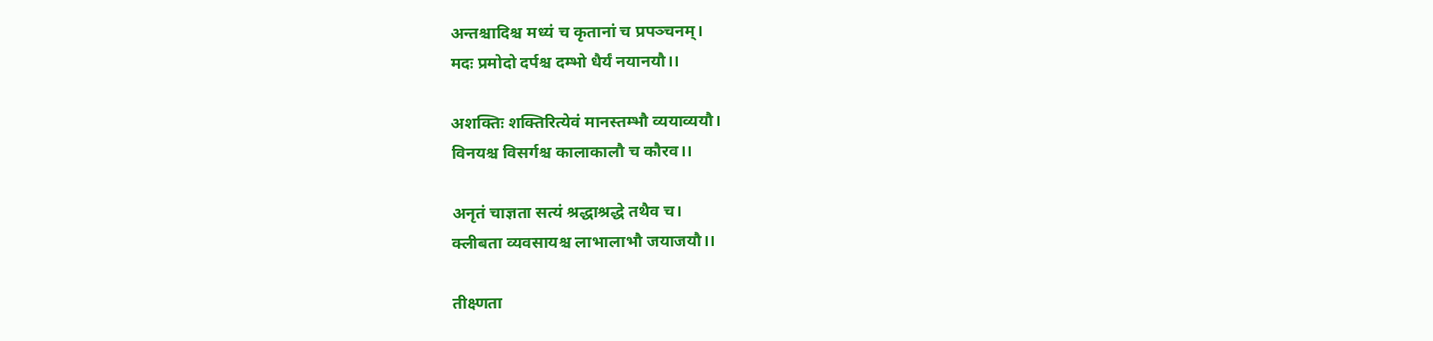अन्तश्चादिश्च मध्यं च कृतानां च प्रपञ्चनम्।
मदः प्रमोदो दर्पश्च दम्भो धैर्यं नयानयौ।।

अशक्तिः शक्तिरित्येवं मानस्तम्भौ व्ययाव्ययौ।
विनयश्च विसर्गश्च कालाकालौ च कौरव।।

अनृतं चाज्ञता सत्यं श्रद्धाश्रद्धे तथैव च।
क्लीबता व्यवसायश्च लाभालाभौ जयाजयौ।।

तीक्ष्णता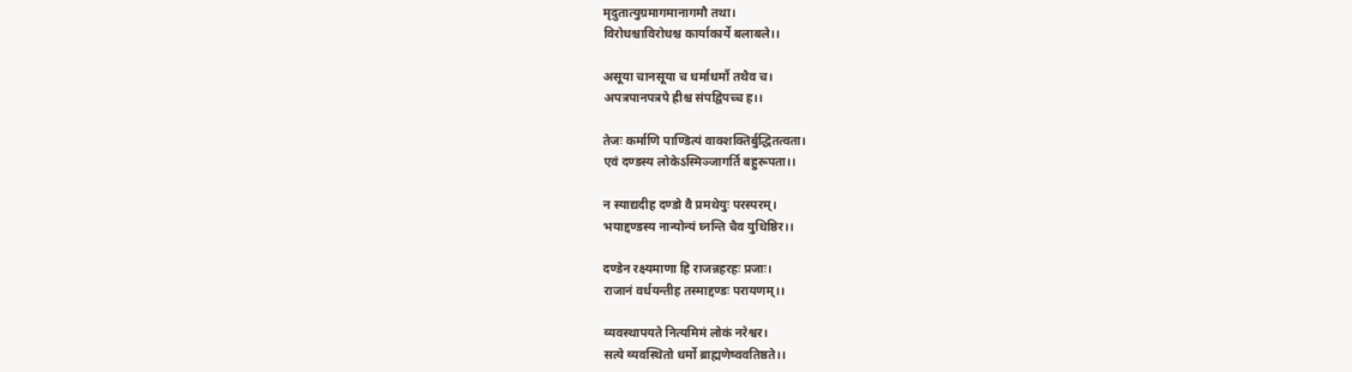मृदुतात्युग्रमागमानागमौ तथा।
विरोधश्चाविरोधश्च कार्याकार्ये बलाबले।।

असूया चानसूया च धर्माधर्मौ तथैव च।
अपत्रपानपत्रपे ह्रीश्च संपद्विपच्च ह।।

तेजः कर्माणि पाण्डित्यं वाक्शक्तिर्बुद्धितत्वता।
एवं दण्डस्य लोकेऽस्मिञ्जागर्ति बहुरूपता।।

न स्याद्यदीह दण्डो वै प्रमथेयुः परस्परम्।
भयाद्दण्डस्य नान्योन्यं घ्नन्ति चैव युधिष्ठिर।।

दण्डेन रक्ष्यमाणा हि राजन्नहरहः प्रजाः।
राजानं वर्धयन्तीह तस्माद्दण्डः परायणम्।।

व्यवस्थापयते नित्यमिमं लोकं नरेश्वर।
सत्ये व्यवस्थितो धर्मो ब्राह्मणेष्ववतिष्ठते।।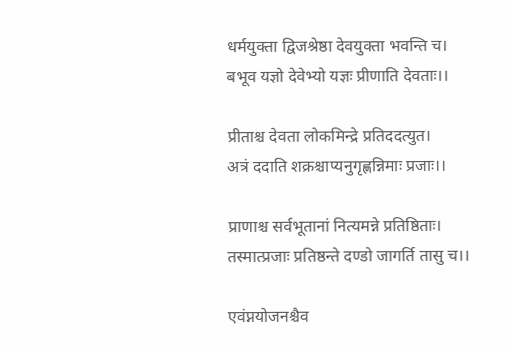धर्मयुक्ता द्विजश्रेष्ठा देवयुक्ता भवन्ति च।
बभूव यज्ञो देवेभ्यो यज्ञः प्रीणाति देवताः।।

प्रीताश्च देवता लोकमिन्द्रे प्रतिददत्युत।
अत्रं ददाति शक्रश्चाप्यनुगृह्णन्निमाः प्रजाः।।

प्राणाश्च सर्वभूतानां नित्यमन्ने प्रतिष्ठिताः।
तस्मात्प्रजाः प्रतिष्ठन्ते दण्डो जागर्ति तासु च।।

एवंप्नयोजनश्चैव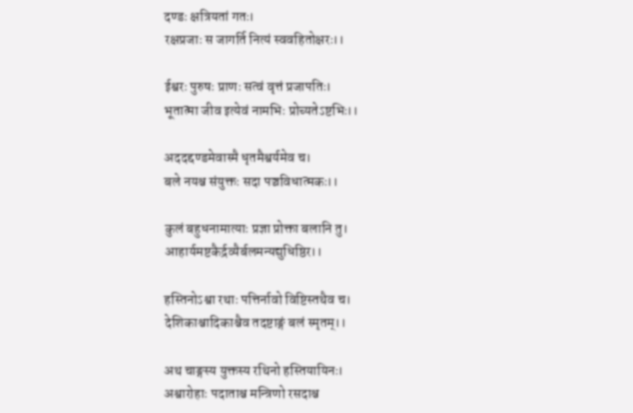दण्डः क्षत्रियतां गतः।
रक्षप्रजाः स जागर्ति नित्यं स्ववहितोक्षरः।।

ईश्वरः पुरुषः प्राणः सत्वं वृत्तं प्रजापतिः।
भूतात्मा जीव इत्येवं नामभिः प्रोच्यतेऽष्टभिः।।

अददद्दण्डमेवास्मै धृतमैश्वर्यमेव च।
बले नयश्च संयुक्तः सदा पञ्चविधात्मकः।।

कुलं बहुधनामात्याः प्रज्ञा प्रोक्ता बलानि तु।
आहार्यमष्टकैर्द्रव्यैर्बलमन्यद्युधिष्ठिर।।

हस्तिनोऽश्वा रथाः पत्तिर्नावो विष्टिस्तथैव च।
देशिकाश्चादिकाश्चैव तदष्टाङ्गं बलं स्मृतम्।।

अथ चाङ्गस्य युक्तस्य रथिनो हस्तियायिनः।
अश्वारोहाः पदाताश्च मन्त्रिणो रसदाश्च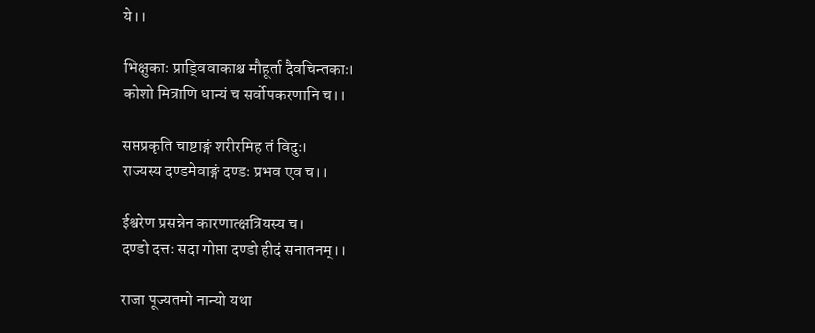ये।।

भिक्षुकाः प्राड्विवाकाश्च मौहूर्ता दैवचिन्तकाः।
कोशो मित्राणि धान्यं च सर्वोपकरणानि च।।

सप्तप्रकृति चाष्टाङ्गं शरीरमिह तं विदुः।
राज्यस्य दण्डमेवाङ्गं दण्डः प्रभव एव च।।

ईश्वरेण प्रसन्नेन कारणात्क्षत्रियस्य च।
दण्डो दत्तः सदा गोप्ता दण्डो हीदं सनातनम्।।

राजा पूज्यतमो नान्यो यथा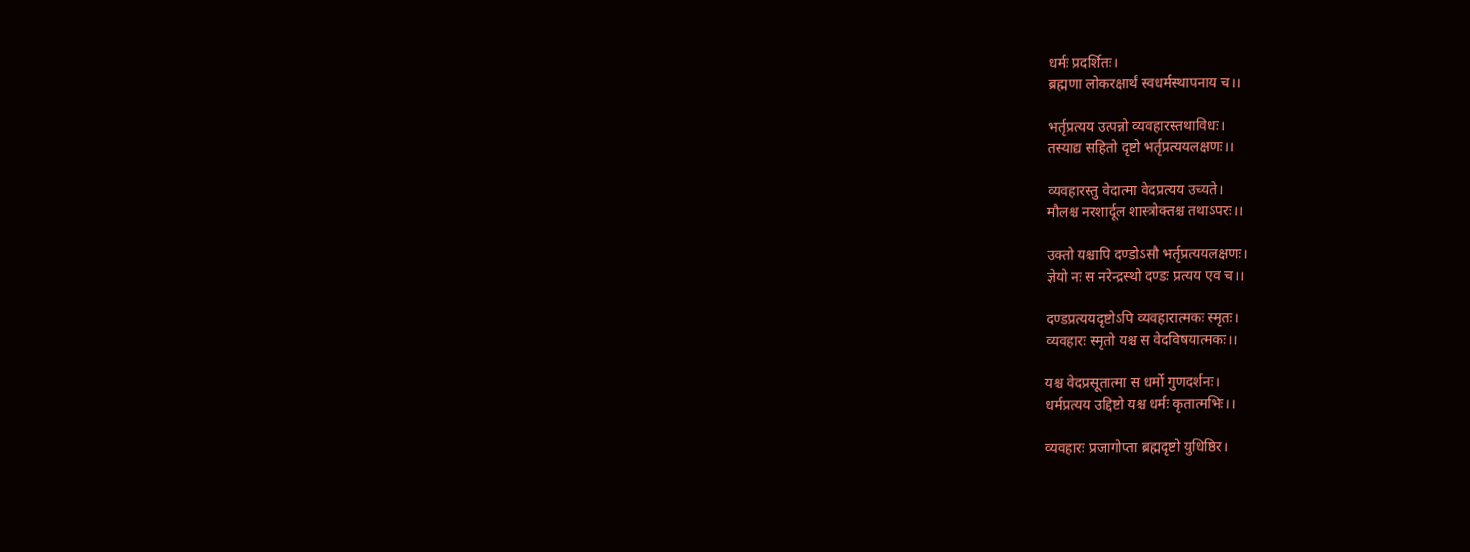धर्मः प्रदर्शितः।
ब्रह्मणा लोकरक्षार्थं स्वधर्मस्थापनाय च।।

भर्तृप्रत्यय उत्पन्नो व्यवहारस्तथाविधः।
तस्याद्य सहितो दृष्टो भर्तृप्रत्ययलक्षणः।।

व्यवहारस्तु वेदात्मा वेदप्रत्यय उच्यते।
मौलश्च नरशार्दूल शास्त्रोक्तश्च तथाऽपरः।।

उक्तो यश्चापि दण्डोऽसौ भर्तृप्रत्ययलक्षणः।
ज्ञेयो नः स नरेन्द्रस्थो दण्डः प्रत्यय एव च।।

दण्डप्रत्ययदृष्टोऽपि व्यवहारात्मकः स्मृतः।
व्यवहारः स्मृतो यश्च स वेदविषयात्मकः।।

यश्च वेदप्रसूतात्मा स धर्मो गुणदर्शनः।
धर्मप्रत्यय उद्दिष्टो यश्च धर्मः कृतात्मभिः।।

व्यवहारः प्रजागोप्ता ब्रह्मदृष्टो युधिष्ठिर।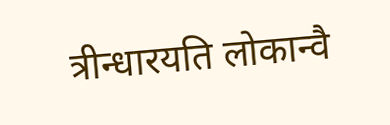त्रीन्धारयति लोकान्वै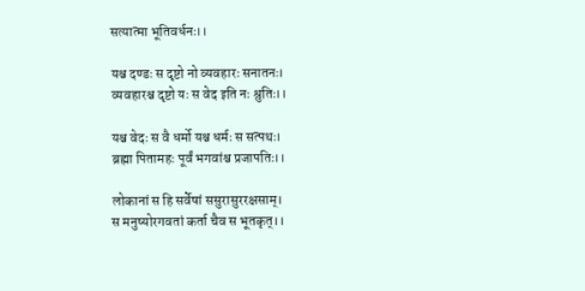सत्यात्मा भूतिवर्धनः।।

यश्च दण्डः स दृष्टो नो व्यवहारः सनातनः।
व्यवहारश्च दृष्टो यः स वेद इति नः श्रुतिः।।

यश्च वेदः स वै धर्मो यश्च धर्मः स सत्पथः।
ब्रह्मा पितामहः पूर्वं भगवांश्च प्रजापतिः।।

लोकानां स हि सर्वेषां ससुरासुररक्षसाम्।
स मनुष्योरगवतां कर्ता चैव स भूतकृत्।।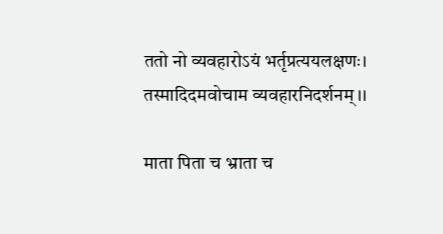ततो नो व्यवहारोऽयं भर्तृप्रत्ययलक्षणः।
तस्मादिदमवोचाम व्यवहारनिदर्शनम्।।

माता पिता च भ्राता च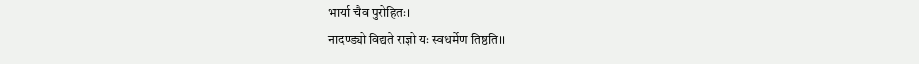भार्या चैव पुरोहितः।
नादण्ड्यो विद्यते राज्ञो यः स्वधर्मेण तिष्ठति।।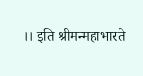।। इति श्रीमन्महाभारते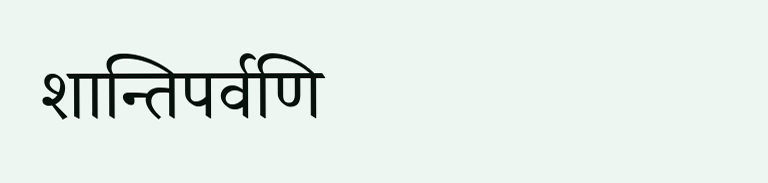शान्तिपर्वणि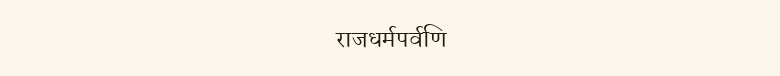राजधर्मपर्वणि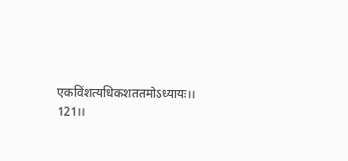एकविंशत्यधिकशततमोऽध्यायः।। 121।।